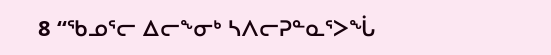8 “ᖃᓄᕐᓕ ᐃᓕᖕᓂᒃ ᓴᐱᓕᕈᓐᓇᕐᐳᖔ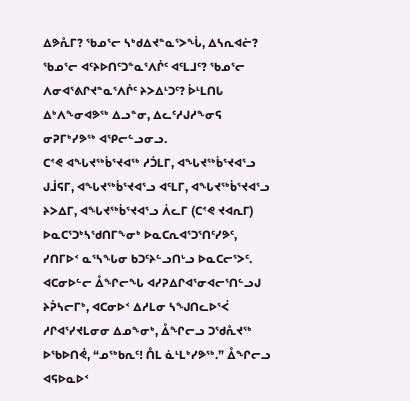ᐃᕗᕅᒥ? ᖃᓄᕐᓕ ᓴᒃᑯᐃᔪᓐᓇᕐᐳᖔ, ᐃᓴᕆᐊᓖ? ᖃᓄᕐᓕ ᐊᑦᔨᐅᑎᑦᑐᓐᓇᕐᐱᒌᑦ ᐊᑦᒪᒧᑦ? ᖃᓄᕐᓕ ᐱᓂᐊᕐᕕᒋᔪᓐᓇᕐᐱᒌᑦ ᔨᐳᐃᒻᑐᑦ? ᐆᒻᒪᑎᒐ ᐃᒃᐱᖕᓂᐊᕗᖅ ᐃᓗᓐᓂ, ᐃᓚᑦᓱᒍᓱᖕᓂᕋ ᓂᕈᒥᒃᓯᕗᖅ ᐊᕿᓕᓪᓗᓂᓗ.
ᑕᕝᕙ ᐊᖓᔪᖅᑳᕐᔪᐊᖅ ᓱᑑᒪᒥ, ᐊᖓᔪᖅᑳᕐᔪᐊᕐᓗ ᒍᒨᕋᒥ, ᐊᖓᔪᖅᑳᕐᔪᐊᕐᓗ ᐊᑦᒪᒥ, ᐊᖓᔪᖅᑳᕐᔪᐊᕐᓗ ᔨᐳᐃᒥ, ᐊᖓᔪᖅᑳᕐᔪᐊᕐᓗ ᐲᓚᒥ (ᑕᕝᕙ ᔪᐊᕆᒥ) ᐅᓇᑕᕐᑐᒃᓴᖁᑎᒥᖕᓂᒃ ᐅᓇᑕᕆᐊᕐᑐᕐᑎᑦᓯᕗᑦ, ᓯᑎᒥᐅᑉ ᓇᕐᓴᖓᓂ ᑲᑐᑦᔨᓪᓗᑎᒡᓗ ᐅᓇᑕᓕᕐᐳᑦ.
ᐊᑕᓂᐅᓪᓕ ᐂᖏᓕᖓ ᐊᓯᕈᐃᒋᐊᕐᓂᐊᓕᕐᑎᓪᓗᒍ ᔨᕉᓴᓕᒥᒃ, ᐊᑕᓂᐅᑉ ᐃᓱᒪᓂ ᓴᖑᑎᓚᐅᕐᐹ ᓱᒋᐊᕐᓯᔪᒪᓂᓂ ᐃᓄᖕᓂᒃ, ᐂᖏᓕᓗ ᑐᖁᕅᔪᖅ ᐅᖃᐅᑎᕚ, “ᓄᖅᑲᕆᑦ! ᑍᒪ ᓈᒻᒪᒃᓯᕗᖅ.” ᐂᖏᓕᓗ ᐊᕋᐅᓇᐅᑉ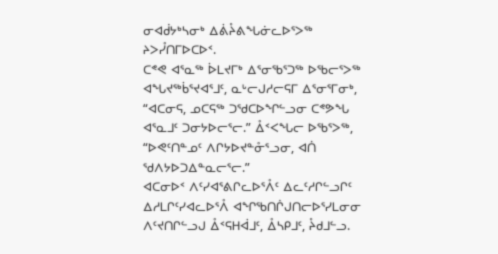ᓂᐊᑰᔭᒃᓴᓂᒃ ᐃᕖᔧᕕᖓᓃᓚᐅᕐᐳᖅ ᔨᐳᓮᑎᒥᐅᑕᐅᑉ.
ᑕᕝᕙ ᐊᕐᓇᖅ ᐆᒪᔪᒥᒃ ᐃᕐᓂᖃᕐᑐᖅ ᐅᖃᓕᕐᐳᖅ ᐊᖓᔪᖅᑳᕐᔪᐊᕐᒧᑦ, ᓇᒡᓕᒍᓱᓕᕋᒥ ᐃᕐᓂᕐᒥᓂᒃ, “ᐊᑕᓂᕋ, ᓄᑕᕋᖅ ᑐᖁᑕᐅᖏᓪᓗᓂ ᑕᕝᕗᖓ ᐊᕐᓇᒧᑦ ᑐᓂᔭᐅᓕᕐᓕ.” ᐂᑉᐸᖓᓕ ᐅᖃᕐᐳᖅ, “ᐅᕙᑦᑎᓐᓄᑦ ᐱᒋᔭᐅᔪᓐᓁᕐᓗᓂ, ᐊᑏ ᖁᐱᔭᐅᑐᐃᓐᓇᓕᕐᓕ.”
ᐊᑕᓂᐅᑉ ᐱᑦᓯᐊᕐᕕᒋᓚᐅᕐᐰᑦ ᐃᓚᑦᓱᒋᓪᓗᒋᑦ ᐃᓱᒪᒋᑦᓯᐊᓚᐅᕐᐰ ᐊᖏᖃᑎᒌᒍᑎᓕᐅᕐᓯᒪᓂᓂ ᐱᑦᔪᑎᒋᓪᓗᒍ ᐂᑉᕋᕼᐋᒧᑦ, ᐂᓴᑭᒧᑦ, ᔧᑯᒧᓪᓗ.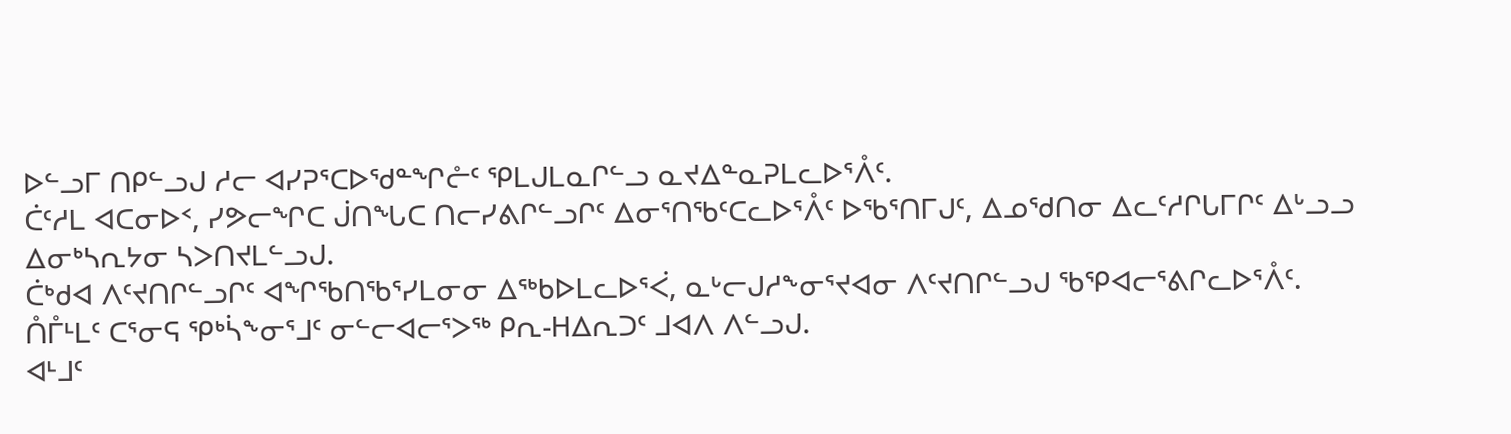ᐅᓪᓗᒥ ᑎᑭᓪᓗᒍ ᓱᓕ ᐊᓯᕈᕐᑕᐅᖁᓐᖏᓔᑦ ᕿᒪᒍᒪᓇᒋᓪᓗ ᓇᔪᐃᓐᓇᕈᒪᓚᐅᕐᐰᑦ.
ᑖᑦᓱᒪ ᐊᑕᓂᐅᑉ, ᓯᕗᓕᖏᑕ ᒎᑎᖓᑕ ᑎᓕᓯᕕᒋᓪᓗᒋᑦ ᐃᓂᕐᑎᖃᑦᑕᓚᐅᕐᐰᑦ ᐅᖃᕐᑎᒥᒍᑦ, ᐃᓄᖁᑎᓂ ᐃᓚᑦᓱᒋᒐᒥᒋᑦ ᐃᒡᓗᓗ ᐃᓂᒃᓴᕆᔭᓂ ᓴᐳᑎᔪᒪᓪᓗᒍ.
ᑖᒃᑯᐊ ᐱᑦᔪᑎᒋᓪᓗᒋᑦ ᐊᖏᖃᑎᖃᕐᓯᒪᓂᓂ ᐃᖅᑲᐅᒪᓚᐅᕐᐹ, ᓇᒡᓕᒍᓱᖕᓂᕐᔪᐊᓂ ᐱᑦᔪᑎᒋᓪᓗᒍ ᖃᕿᐊᓕᕐᕕᒋᓚᐅᕐᐰᑦ.
ᑍᒤᒻᒪᑦ ᑕᕐᓂᕋ ᕿᒃᓵᖕᓂᕐᒧᑦ ᓂᓪᓕᐊᓕᕐᐳᖅ ᑭᕆ-ᕼᐃᕆᑐᑦ ᒧᐊᐱ ᐱᓪᓗᒍ.
ᐊᒻᒧᑦ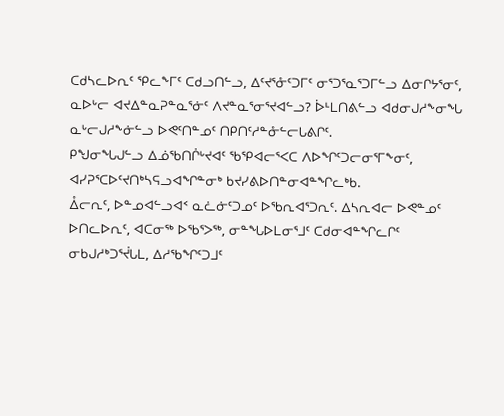ᑕᑯᓴᓚᐅᕆᑦ ᕿᓚᖕᒥᑦ ᑕᑯᓗᑎᓪᓗ, ᐃᑦᔪᕐᓁᑦᑐᒥᑦ ᓂᕐᑐᕐᓇᕐᑐᒥᓪᓗ ᐃᓂᒋᔭᕐᓂᑦ, ᓇᐅᒡᓕ ᐊᔪᐃᓐᓇᕈᓐᓇᕐᓃᑦ ᐱᔪᓐᓇᕐᓂᕐᔪᐊᓪᓗ? ᐆᒻᒪᑎᕕᓪᓗ ᐊᑯᓂᒍᓱᖕᓂᖓ ᓇᒡᓕᒍᓱᖕᓃᓪᓗ ᐅᕙᑦᑎᓐᓄᑦ ᑎᑭᑎᑦᓱᓐᓁᓪᓕᒐᕕᒋᑦ.
ᑭᖑᓂᖓᒍᓪᓗ ᐃᓅᖃᑎᒌᒡᔪᐊᑦ ᖃᕿᐊᓕᕐᐸᑕ ᐱᐅᖏᑦᑐᓕᓂᕐᒥᖕᓂᑦ, ᐊᓯᕈᕐᑕᐅᑦᔪᑎᒃᓴᕋᓗᐊᖏᓐᓂᒃ ᑲᔪᓯᕕᐅᑎᓐᓂᐊᓐᖏᓚᒃᑲ.
ᐂᓕᕆᑦ, ᐅᓐᓄᐊᓪᓗᐊᑉ ᓇᓛᓃᑦᑐᓄᑦ ᐅᖃᕆᐊᕐᑐᕆᑦ. ᐃᓴᕆᐊᓕ ᐅᕙᓐᓄᑦ ᐅᑎᓚᐅᕆᑦ, ᐊᑕᓂᖅ ᐅᖃᕐᐳᖅ, ᓂᓐᖓᐅᒪᓂᕐᒧᑦ ᑕᑯᓂᐊᓐᖏᓚᒋᑦ ᓂᑲᒍᓱᒃᑐᕐᔫᒐᒪ, ᐃᓱᖃᖏᑦᑐᒧᑦ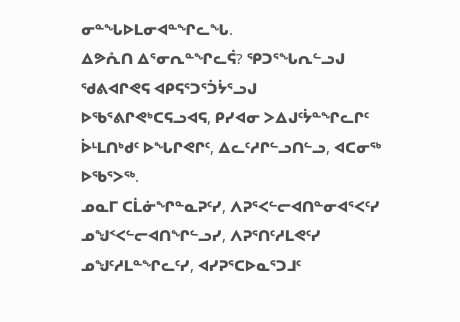ᓂᓐᖓᐅᒪᓂᐊᓐᖏᓚᖓ.
ᐃᕗᕅᑎ ᐃᕐᓂᕆᓐᖏᓚᕌ? ᕿᑐᕐᖓᕆᓪᓗᒍ ᖁᕕᐊᒋᕙᕋ ᐊᑭᕋᕐᑐᕐᑑᔮᕐᓗᒍ ᐅᖃᕐᕕᒋᕙᒃᑕᕋᓗᐊᕋ, ᑭᓯᐊᓂ ᐳᐃᒍᑦᔮᓐᖏᓚᒋᑦ ᐆᒻᒪᑎᒃᑯᑦ ᐅᖓᒋᕙᒋᑦ, ᐃᓚᑦᓱᒋᓪᓗᑎᓪᓗ, ᐊᑕᓂᖅ ᐅᖃᕐᐳᖅ.
ᓄᓇᒥ ᑕᒫᓃᖏᓐᓇᕈᑦᓯ, ᐱᕈᕐᐸᓪᓕᐊᑎᓐᓂᐊᕐᐸᑦᓯ ᓄᖑᑉᐸᓪᓕᐊᑎᖏᓪᓗᓯ, ᐱᕈᕐᑎᑦᓱᒪᕙᑦᓯ ᓄᖑᑦᓱᒪᓐᖏᓚᑦᓯ, ᐊᓯᕈᕐᑕᐅᓇᕐᑐᒧᑦ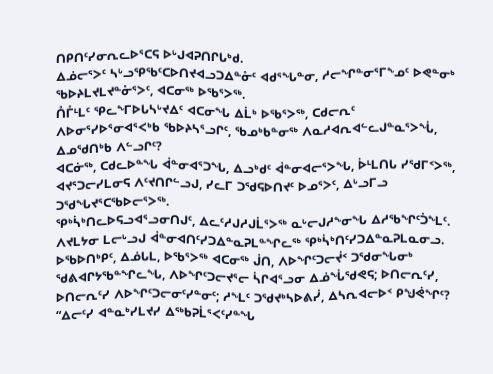ᑎᑭᑎᑦᓯᓂᕆᓚᐅᕐᑕᕋ ᐅᒡᒍᐊᕈᑎᒋᒐᒃᑯ.
ᐃᓅᓕᕐᐳᑦ ᓴᒡᓗᕿᖃᑦᑕᐅᑎᔪᐊᓗᑐᐃᓐᓁᑦ ᐊᑯᕐᖓᓐᓂ, ᓱᓕᖏᓐᓂᕐᒥᖕᓄᑦ ᐅᕙᓐᓂᒃ ᖃᐅᔨᒪᔪᒪᔪᓐᓁᕐᐳᑦ, ᐊᑕᓂᖅ ᐅᖃᕐᐳᖅ.
ᑍᒤᒻᒪᑦ ᕿᓚᖕᒥᐅᒐᓴᒡᔪᐃᑦ ᐊᑕᓂᖓ ᐃᒫᒃ ᐅᖃᕐᐳᖅ, ᑕᑯᓕᕆᑦ ᐱᐅᓂᕐᓯᐅᕐᓂᐊᕐᐸᒃᑲ ᖃᐅᔨᓴᕐᓗᒋᑦ, ᖃᓄᒃᑲᓐᓂᖅ ᐱᓇᓱᐊᕆᐊᓪᓚᒍᓐᓇᕐᐳᖔ, ᐃᓄᖁᑎᒃᑲ ᐱᓪᓗᒋᑦ?
ᐊᑕᓃᖅ, ᑕᑯᓚᐅᓐᖓ ᐋᓐᓂᐊᕐᑐᖓ, ᐃᓗᒃᑯᑦ ᐋᓐᓂᐊᓕᕐᐳᖓ, ᐆᒻᒪᑎᒐ ᓯᖁᒥᑉᐳᖅ, ᐊᔪᕐᑐᓕᓯᒪᓂᕋ ᐱᑦᔪᑎᒋᓪᓗᒍ, ᓯᓚᒥ ᑐᖁᕋᐅᑎᔪᑦ ᐅᓄᕐᐳᑦ, ᐃᒡᓗᒥᓗ ᑐᖁᖓᔪᕐᑕᖃᐅᓕᕐᐳᖅ.
ᕿᒃᓵᒃᑎᓚᐅᕋᓗᐊᕐᓗᓂᑎᒍᑦ, ᐃᓚᑦᓱᒍᓱᒍᒫᕐᐳᖅ ᓇᒡᓕᒍᓱᖕᓂᖓ ᐃᓱᖃᖏᑦᑑᖕᒪᑦ.
ᐱᔪᒪᔭᓂ ᒪᓕᒡᓗᒍ ᐋᓐᓂᐊᑎᑦᓯᑐᐃᓐᓇᕈᒪᓐᖏᓚᖅ ᕿᒃᓵᒃᑎᑦᓯᑐᐃᓐᓇᕈᒪᓇᓂᓗ.
ᐅᖃᐅᑎᒃᑭᑦ, ᐃᓅᒐᒪ, ᐅᖃᕐᐳᖅ ᐊᑕᓂᖅ ᒎᑎ, ᐱᐅᖏᑦᑐᓕᔫᑉ ᑐᖁᓂᖓᓂᒃ ᖁᕕᐊᒋᔭᖃᓐᖏᓚᖓ, ᐱᐅᖏᑦᑐᓕᔪᕐᓕ ᓵᒋᐊᕐᓗᓂ ᐃᓅᖔᖁᕙᕋ; ᐅᑎᓕᕆᑦᓯ, ᐅᑎᓕᕆᑦᓯ ᐱᐅᖏᑦᑐᓕᓂᑦᓯᓐᓂᑦ; ᓱᖕᒪᑦ ᑐᖁᔪᒃᓴᐅᕕᓰ, ᐃᓴᕆᐊᓕᐅᑉ ᑭᖑᕚᖏᑦ?
“ᐃᓕᑦᓯ ᐊᓐᓇᒃᓯᒪᔪᓯ ᐃᖅᑲᕈᒫᕐᐸᑦᓯᓐᖓ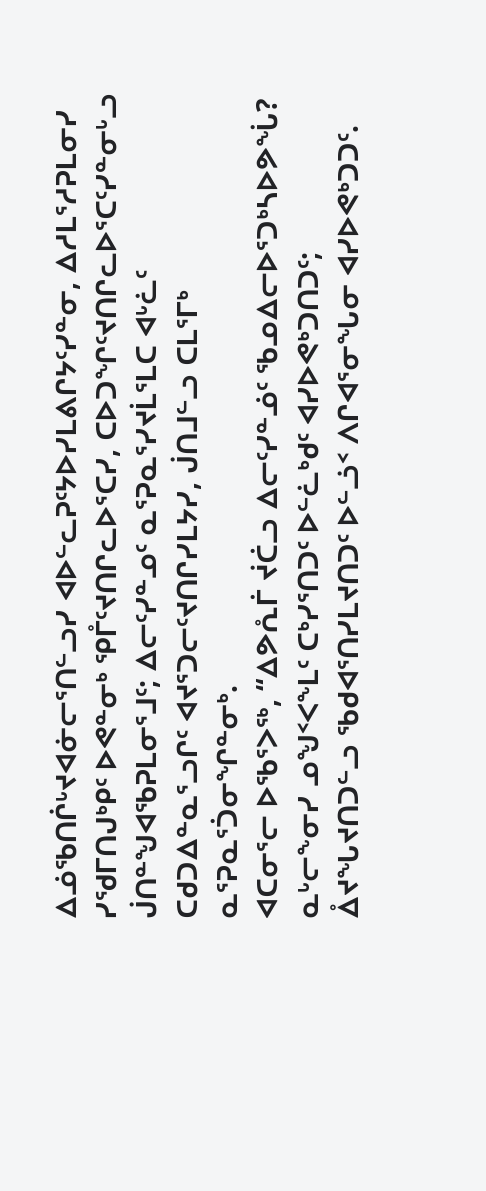ᐃᓅᖃᑎᒌᒡᔪᐊᓃᓕᕐᑎᓪᓗᓯ ᐊᐅᓪᓚᕈᑦᔭᐅᓯᒪᕕᒋᔭᑦᓯᓐᓂ, ᐃᓱᒪᕐᓱᕈᒪᓂᓯ ᓯᖁᒥᑎᒍᒃᑭᑦ ᐅᕙᓐᓂᒃ ᕿᒤᑦᔪᑎᒋᓚᐅᕐᑕᓯ, ᑕᐅᑐᖏᑦᔪᑎᒋᓚᐅᕐᑕᑦᓯᓐᓂᒡᓗ ᒎᑎᓐᖑᐊᖃᕈᒪᓂᕐᒧᑦ; ᐃᓕᑦᓯᓐᓄᑦ ᓇᕐᕈᓇᕐᓯᔪᒫᕐᒪᑕ ᐊᒡᓛᑦ ᑕᑯᑐᐃᓐᓇᕐᓗᒋᑦ ᐊᔪᕐᑐᓕᑦᔪᑎᒋᓯᒪᔭᓯ, ᒎᑎᒧᓪᓗ ᑕᒪᕐᒥᒃ ᓇᕐᕈᓇᕐᑑᓂᖏᓐᓂᒃ.
ᐊᑕᓂᕐᓕ ᐅᖃᕐᐳᖅ, “ᐃᕗᕅᒦ ᔫᑖᓗ ᐃᓕᑦᓯᓐᓅᑦ ᖃᓄᐃᓕᐅᕐᑐᒃᓴᐅᕗᖔ? ᓇᒡᓕᖕᓂᓯ ᓄᖑᑉᐸᖕᒪᑦ ᑕᒃᓯᕐᑎᑐᑦ ᐅᓪᓛᒃᑯᑦ ᐊᓯᐅᕙᒃᑐᑎᑐᑦ; ᐂᔪᖓᔪᑎᑐᓪᓗ ᖃᑯᐊᕐᑎᓯᒪᔪᑎᑐᑦ ᐅᓪᓘᑉ ᐱᒋᐊᕐᓂᖓᓂ ᐊᓯᐅᕙᒃᑐᑐᑦ.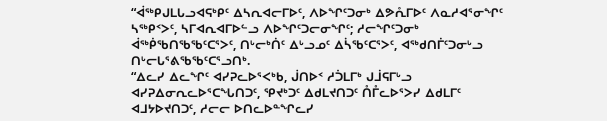“ᐋᖅᑭᒍᒪᒐᓗᐊᕋᒃᑭᑦ ᐃᓴᕆᐊᓕᒥᐅᑦ, ᐱᐅᖏᑦᑐᓂᒃ ᐃᕗᕅᒥᐅᑦ ᐱᓇᓱᐊᕐᓂᖏᑦ ᓴᖅᑭᑉᐳᑦ, ᓴᒥᐊᕆᐊᒥᐅᓪᓗ ᐱᐅᖏᑦᑐᓕᓂᖏᑦ; ᓱᓕᖏᑦᑐᓂᒃ ᐋᖅᑮᖃᑎᖃᖃᑦᑕᕐᐳᑦ, ᑎᒡᓕᒃᑏᑦ ᐃᒡᓗᓄᑦ ᐃᓵᖃᑦᑕᕐᐳᑦ, ᐊᖅᑯᑎᒦᑦᑐᓂᒡᓗ ᑎᒡᓕᒐᕐᕕᖃᖃᑦᑕᕐᓗᑎᒃ.
“ᐃᓚᓯ ᐃᓚᖏᑦ ᐊᓯᕈᓚᐅᕐᐸᒃᑲ, ᒎᑎᐅᑉ ᓱᑑᒪᒥᒃ ᒍᒨᕋᒥᒡᓗ ᐊᓯᕈᐃᓂᕆᓚᐅᕐᑕᖓᑎᑐᑦ, ᕿᔪᒃᑐᑦ ᐃᑯᒪᔪᑎᑐᑦ ᑍᒤᓚᐅᕐᐳᓯ ᐃᑯᒪᒥᑦ ᐊᒧᔭᐅᔪᑎᑐᑦ, ᓱᓕᓕ ᐅᑎᓚᐅᓐᖏᓚᓯ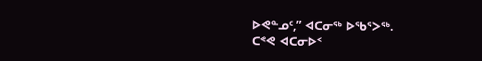ᐅᕙᓐᓄᑦ,” ᐊᑕᓂᖅ ᐅᖃᕐᐳᖅ.
ᑕᕝᕙ ᐊᑕᓂᐅᑉ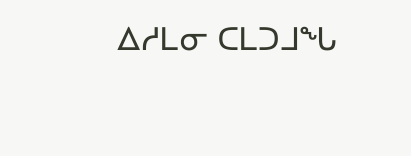ᐃᓱᒪᓂ ᑕᒪᑐᒧᖓ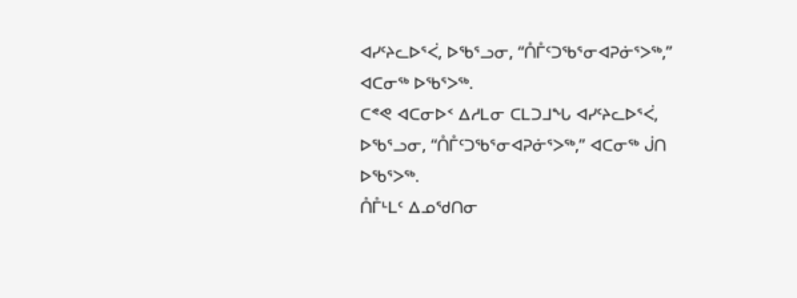ᐊᓯᑦᔨᓚᐅᕐᐹ, ᐅᖃᕐᓗᓂ, “ᑍᒤᑦᑐᖃᕐᓂᐊᕈᓃᕐᐳᖅ,” ᐊᑕᓂᖅ ᐅᖃᕐᐳᖅ.
ᑕᕝᕙ ᐊᑕᓂᐅᑉ ᐃᓱᒪᓂ ᑕᒪᑐᒧᖓ ᐊᓯᑦᔨᓚᐅᕐᐹ, ᐅᖃᕐᓗᓂ, “ᑍᒤᑦᑐᖃᕐᓂᐊᕈᓃᕐᐳᖅ,” ᐊᑕᓂᖅ ᒎᑎ ᐅᖃᕐᐳᖅ.
ᑍᒤᒻᒪᑦ ᐃᓄᖁᑎᓂ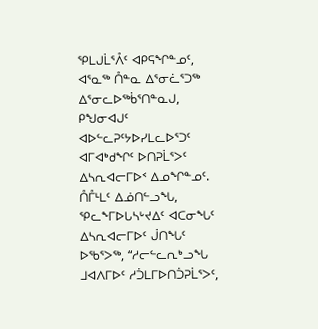ᕿᒪᒍᒫᕐᐰᑦ ᐊᑭᕋᖏᓐᓄᑦ, ᐊᕐᓇᖅ ᑍᓐᓇ ᐃᕐᓂᓛᕐᑐᖅ ᐃᕐᓂᓚᐅᖅᑳᕐᑎᓐᓇᒍ, ᑭᖑᓂᐊᒍᑦ ᐊᐅᓪᓚᕈᑦᔭᐅᓯᒪᓚᐅᕐᑐᑦ ᐊᒥᐊᒃᑯᖏᑦ ᐅᑎᕈᒫᕐᐳᑦ ᐃᓴᕆᐊᓕᒥᐅᑉ ᐃᓄᖏᓐᓄᑦ.
ᑍᒤᒻᒪᑦ ᐃᓅᑎᓪᓗᖓ, ᕿᓚᖕᒥᐅᒐᓴᒡᔪᐃᑦ ᐊᑕᓂᖓᑦ ᐃᓴᕆᐊᓕᒥᐅᑦ ᒎᑎᖓᑦ ᐅᖃᕐᐳᖅ, “ᓱᓕᓪᓚᕆᒃᓗᖓ ᒧᐊᐱᒥᐅᑦ ᓱᑑᒪᒥᐅᑎᑑᕈᒫᕐᐳᑦ,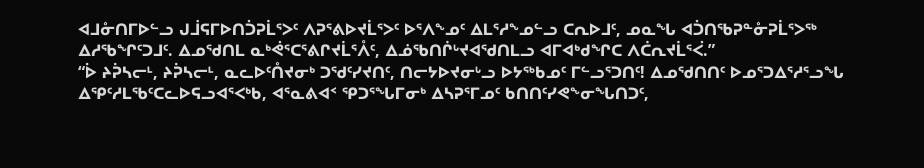ᐊᒧᓁᑎᒥᐅᓪᓗ ᒍᒨᕋᒥᐅᑎᑑᕈᒫᕐᐳᑦ ᐱᕈᕐᕕᐅᔪᒫᕐᐳᑦ ᐅᕐᐱᖕᓄᑦ ᐃᒪᕐᓱᖕᓄᓪᓗ ᑕᕆᐅᒧᑦ, ᓄᓇᖓ ᐊᑑᑎᖃᕈᓐᓁᕈᒫᕐᐳᖅ ᐃᓱᖃᖏᑦᑐᒧᑦ. ᐃᓄᖁᑎᒪ ᓇᒃᕚᕐᑕᕐᕕᒋᔪᒫᕐᐰᑦ, ᐃᓅᖃᑎᒌᒡᔪᐊᖁᑎᒪᓗ ᐊᒥᐊᒃᑯᖏᑕ ᐱᑖᕆᔪᒫᕐᐹ.”
“ᐆ ᔨᕉᓴᓕᒻ, ᔨᕉᓴᓕᒻ, ᓇᓚᐅᑦᑍᔪᓂᒃ ᑐᖁᑦᓯᔪᑎᑦ, ᑎᓕᔭᐅᔪᓂᒡᓗ ᐅᔭᖅᑲᓄᑦ ᒥᓪᓗᕐᑐᑎᑦ! ᐃᓄᖁᑎᑎᑦ ᐅᓄᕐᑐᐃᕐᓱᕐᓗᖓ ᐃᕿᑦᓱᒪᖃᑦᑕᓚᐅᕋᓗᐊᕐᐸᒃᑲ, ᐊᕐᓇᕕᐊᑉ ᕿᑐᕐᖓᒥᓂᒃ ᐃᓴᕈᕐᒥᓄᑦ ᑲᑎᑎᑦᓯᕙᖕᓂᖓᑎᑐᑦ,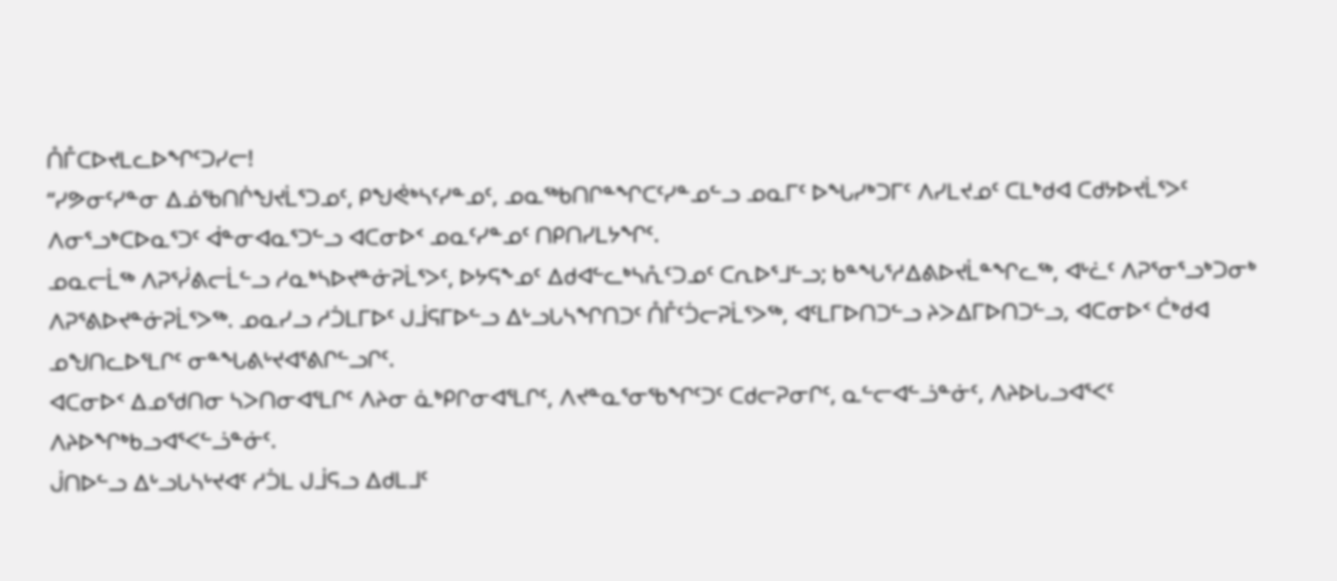ᑍᒤᑕᐅᔪᒪᓚᐅᖏᑦᑐᓯᓕ!
“ᓯᕗᓂᑦᓯᓐᓂ ᐃᓅᖃᑎᒌᖑᔪᒫᕐᑐᓄᑦ, ᑭᖑᕚᒃᓴᑦᓯᓐᓄᑦ, ᓄᓇᖅᑲᑎᒋᓐᖏᑕᑦᓯᓐᓄᓪᓗ ᓄᓇᒥᑦ ᐅᖓᓯᒃᑐᒥᑦ ᐱᓯᒪᔪᓄᑦ ᑕᒪᒃᑯᐊ ᑕᑯᔭᐅᔪᒫᕐᐳᑦ ᐱᓂᕐᓗᒃᑕᐅᓇᕐᑐᑦ ᐋᓐᓂᐊᓇᕐᑐᓪᓗ ᐊᑕᓂᐅᑉ ᓄᓇᑦᓯᓐᓄᑦ ᑎᑭᑎᓯᒪᔭᖏᑦ.
ᓄᓇᓕᒫᖅ ᐱᕈᕐᓰᕕᓕᒫᓪᓗ ᓱᓇᒃᓴᐅᔪᓐᓃᕈᒫᕐᐳᑦ, ᐅᔭᕋᖕᓄᑦ ᐃᑯᐊᓪᓚᒃᓴᕅᑦᑐᓄᑦ ᑕᕆᐅᕐᒧᓪᓗ; ᑲᓐᖓᕐᓱᐃᕕᐅᔪᒫᓐᖏᓚᖅ, ᐊᒡᓛᑦ ᐱᕈᕐᓂᕐᓗᒃᑐᓂᒃ ᐱᕈᕐᕕᐅᔪᓐᓃᕈᒫᕐᐳᖅ. ᓄᓇᓯᓗ ᓱᑑᒪᒥᐅᑦ ᒍᒨᕋᒥᐅᓪᓗ ᐃᒡᓗᒐᓴᖏᑎᑐᑦ ᑍᒤᑦᑑᓕᕈᒫᕐᐳᖅ, ᐊᑦᒪᒥᐅᑎᑐᓪᓗ ᔨᐳᐃᒥᐅᑎᑐᓪᓗ, ᐊᑕᓂᐅᑉ ᑖᒃᑯᐊ ᓄᖑᑎᓚᐅᕐᒪᒋᑦ ᓂᓐᖓᕕᒡᔪᐊᕐᕕᒋᓪᓗᒋᑦ.
ᐊᑕᓂᐅᑉ ᐃᓄᖁᑎᓂ ᓴᐳᑎᓂᐊᕐᒪᒋᑦ ᐱᔨᓂ ᓈᒃᑭᒋᓂᐊᕐᒪᒋᑦ, ᐱᔪᓐᓇᕐᓂᖃᖏᑦᑐᑦ ᑕᑯᓕᕈᓂᒋᑦ, ᓇᓪᓕᐊᓪᓘᓐᓃᑦ, ᐱᔨᐅᒐᓗᐊᕐᐸᑦ ᐱᔨᐅᖏᒃᑲᓗᐊᕐᐸᓪᓘᓐᓃᑦ.
ᒎᑎᐅᓪᓗ ᐃᒡᓗᒐᓴᒡᔪᐊᑦ ᓱᑑᒪ ᒍᒨᕋᓗ ᐃᑯᒪᒧᑦ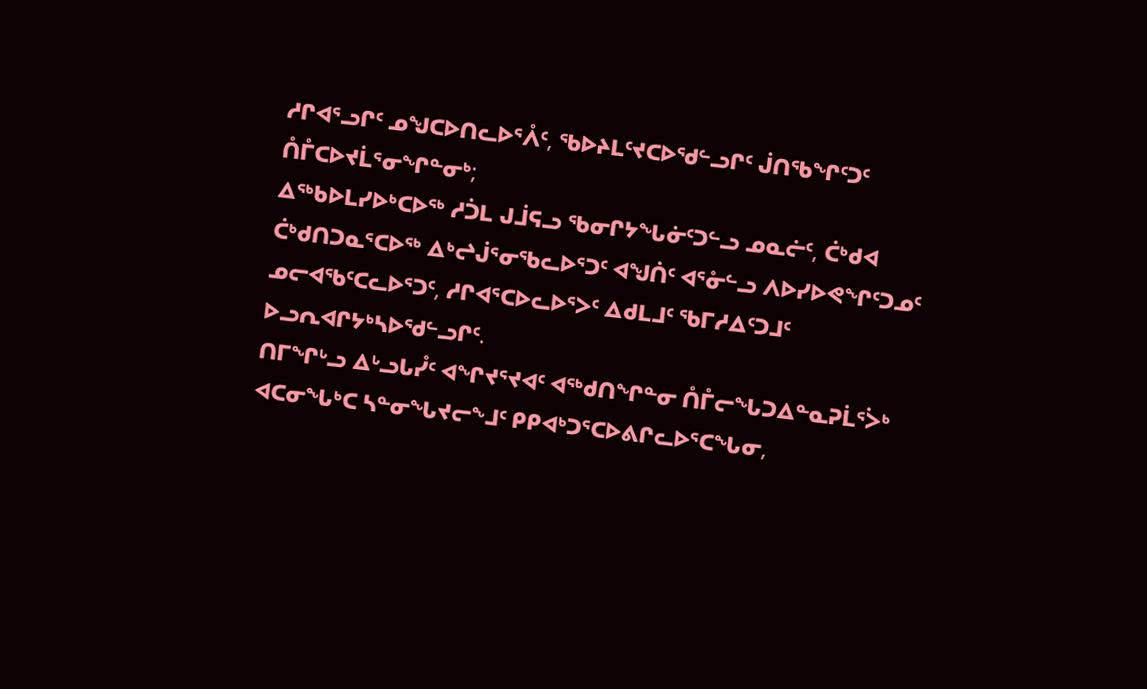ᓱᒋᐊᕐᓗᒋᑦ ᓄᖑᑕᐅᑎᓚᐅᕐᐰᑦ, ᖃᐅᔨᒪᑦᔪᑕᐅᖁᓪᓗᒋᑦ ᒎᑎᖃᖏᑦᑐᑦ ᑍᒤᑕᐅᔪᒫᕐᓂᖏᓐᓂᒃ;
ᐃᖅᑲᐅᒪᓯᐅᒃᑕᐅᖅ ᓱᑑᒪ ᒍᒨᕋᓗ ᖃᓂᒋᔭᖓᓃᑦᑐᓪᓗ ᓄᓇᓖᑦ, ᑖᒃᑯᐊ ᑖᒃᑯᑎᑐᓇᕐᑕᐅᖅ ᐃᒃᖠᒎᕐᓂᖃᓚᐅᕐᑐᑦ ᐊᖑᑏᑦ ᐊᕐᓁᓪᓗ ᐱᐅᓯᐅᕙᖏᑦᑐᓄᑦ ᓄᓕᐊᖃᑦᑕᓚᐅᕐᑐᑦ, ᓱᒋᐊᕐᑕᐅᓚᐅᕐᐳᑦ ᐃᑯᒪᒧᑦ ᖃᒥᓱᐃᑦᑐᒧᑦ ᐅᓗᕆᐊᒋᔭᒃᓴᐅᖁᓪᓗᒋᑦ.
ᑎᒥᖏᒡᓗ ᐃᒡᓗᒐᓮᑦ ᐊᖏᔪᕐᔪᐊᑦ ᐊᖅᑯᑎᖏᓐᓂ ᑍᒤᓕᖓᑐᐃᓐᓇᕈᒫᕐᐴᒃ ᐊᑕᓂᖓᒃᑕ ᓴᓐᓂᖓᔪᓕᖕᒧᑦ ᑭᑭᐊᒃᑐᕐᑕᐅᕕᒋᓚᐅᕐᑕᖓᓂ,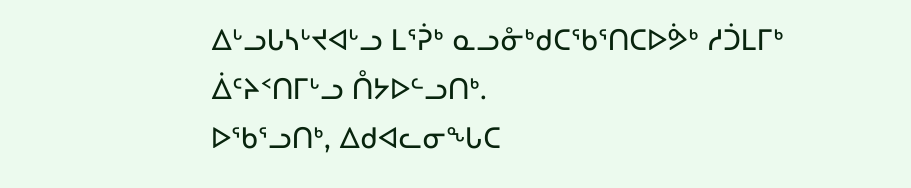ᐃᒡᓗᒐᓴᒡᔪᐊᒡᓗ ᒪᕐᕉᒃ ᓇᓗᓁᒃᑯᑕᖃᕐᑎᑕᐅᕘᒃ ᓱᑑᒪᒥᒃ ᐄᑦᔨᑉᑎᒥᒡᓗ ᑍᔭᐅᓪᓗᑎᒃ.
ᐅᖃᕐᓗᑎᒃ, ᐃᑯᐊᓚᓂᖓᑕ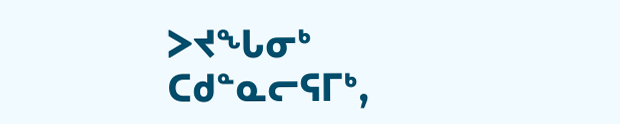ᐳᔪᖓᓂᒃ ᑕᑯᓐᓇᓕᕋᒥᒃ,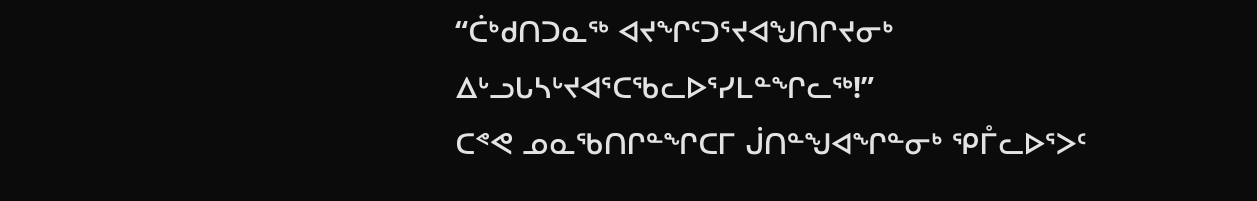“ᑖᒃᑯᑎᑐᓇᖅ ᐊᔪᖏᑦᑐᕐᔪᐊᖑᑎᒋᔪᓂᒃ ᐃᒡᓗᒐᓴᒡᔪᐊᕐᑕᖃᓚᐅᕐᓯᒪᓐᖏᓚᖅ!”
ᑕᕝᕙ ᓄᓇᖃᑎᒋᓐᖏᑕᒥ ᒎᑎᓐᖑᐊᖏᓐᓂᒃ ᕿᒤᓚᐅᕐᐳᑦ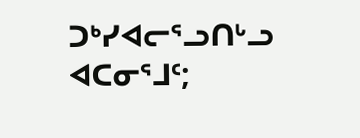ᑐᒃᓯᐊᓕᕐᓗᑎᒡᓗ ᐊᑕᓂᕐᒧᑦ;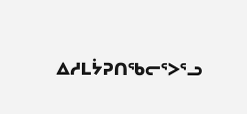ᐃᓱᒪᔮᕈᑎᖃᓕᕐᐳᕐᓗ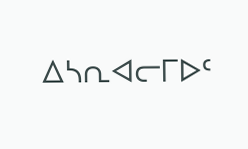ᐃᓴᕆᐊᓕᒥᐅᑦ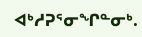ᐊᒃᓱᕈᕐᓂᖏᓐᓂᒃ.